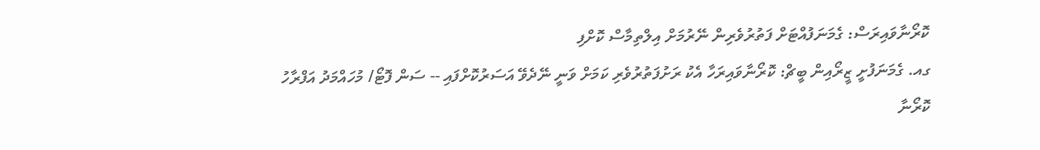ކޮރޯނާވައިރަސް: ގެމަނަފުއްޓަށް ފަތުރުވެރިން ނޭރުމަށް އިލްތިމާސް ކޮށްފި
ގއ. ގެމަނަފުށީ ޒީރޯއިން ބީޗް: ކޮރޯނާވައިރަހާ އެކު ރަށުފަތުރުވެރި ކަމަށް ވަނީ ނޭދެވޭ އަސަރުކޮށްފައި -- ސަން ފޮޓޯ/ މުހައްމަދު އަފްރާހު
ކޮރޯނާ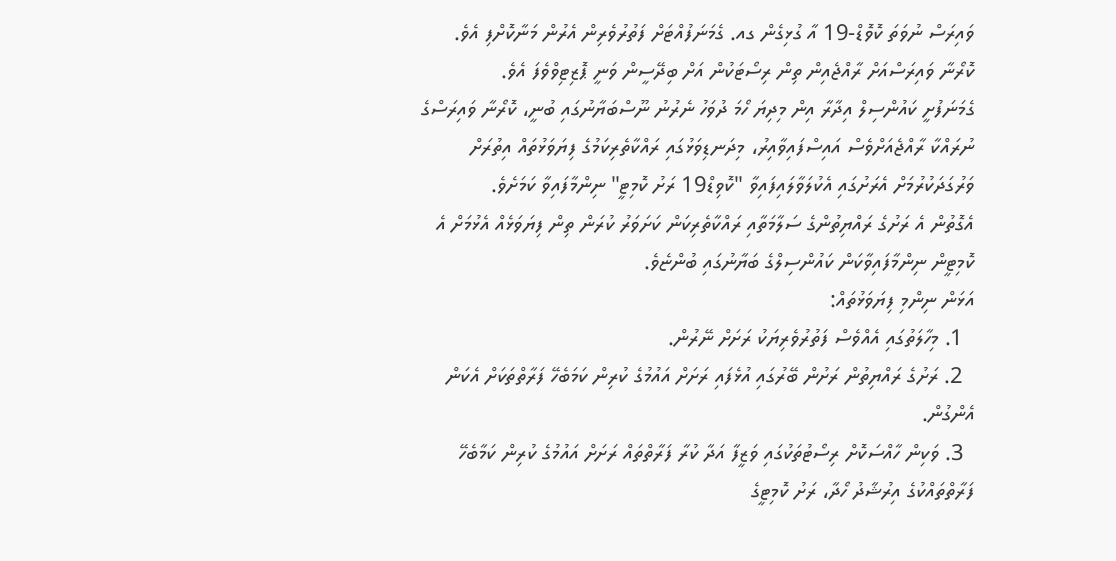ވައިރަސް ނުވަތަ ކޮވޮޑް-19 އާ ގުޅިގެން ގއ. ގެމަނަފުއްޓަށް ފަތުރުވެރިން އެރުން މަނާކޮށްފި އެވެ.
ކޮރޯނާ ވައިރަސްއަށް ރާއްޖެއިން ތިން ރިސޯޓަކުން އަށް ބިދޭސީން ވަނީ ޕޮޒިޓިވްވެފަ އެވެ.
ގެމަނަފުށީ ކައުންސިލް އިދާރާ އިން މިދިޔަ ހޯމަ ދުވަހު ނެރުނު ނޫސްބަޔާނުގައި ބުނީ، ކޮރޯނާ ވައިރަސްގެ ނުރައްކާ ރާއްޖެއަށްވެސް އައިސްފައިވާއިރު، މިދަނޑިވަޅުގައި ރައްކާތެރިކަމުގެ ފިޔަވަޅުތައް އިތުރަށް ވަރުގަދަކުރުމަށް އެރަށުގައި އެކުލަވާލައިފައިވާ "ކޮވިޑް19 ރަށު ކޮމިޓީ" ނިންމާފައިވާ ކަމަށެވެ.
އެގޮތުން އެ ރަށުގެ ރައްޔިތުންގެ ސަލާމަތާއި ރައްކާތެރިކަން ކަށަވަރު ކުރަން ތިން ފިޔަވަޅެއް އެޅުމަށް އެ ކޮމިޓީން ނިންމާފައިވާކަން ކައުންސިލްގެ ބަޔާނުގައި ބުންޏެވެ.
އަޅަން ނިންމި ފިޔަވަޅުތައް:
  1. މިހާލަތުގައި އެއްވެސް ފަތުރުވެރިޔަކު ރަށަށް ނޭރުން.
  2. ރަށުގެ ރައްޔިތުން ރަށުން ބޭރުގައި އުޅެފައި ރަށަށް އައުމުގެ ކުރިން ކަމަބެހޭ ފަރާތްތަކަށް އެކަން އެންގުން.
  3. ވަކިން ހާއްސަކޮށް ރިސޯޓުތަކުގައި ވަޒީފާ އަދާ ކުރާ ފަރާތްތައް ރަށަށް އައުމުގެ ކުރިން ކަމާބެހޭ ފަރާތްތައްކުގެ އިރުޝާދު ހޯދާ، ރަށު ކޮމިޓީގެ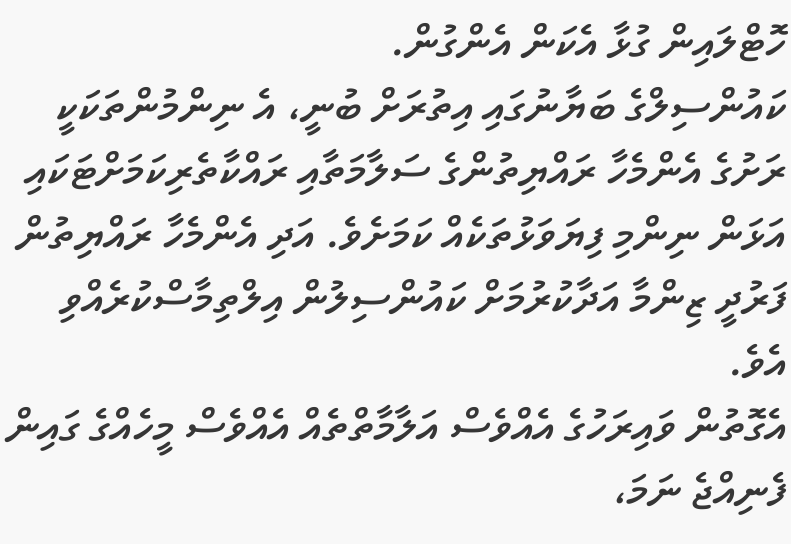ހޮޓްލައިން ގުޅާ އެކަން އެންގުން.
ކައުންސިލްގެ ބަޔާނުގައި އިތުރަށް ބުނީ، އެ ނިންމުންތަކަކީ ރަށުގެ އެންމެހާ ރައްޔިތުންގެ ސަލާމަތާއި ރައްކާތެރިކަމަށްޓަކައި އަޅަން ނިންމި ފިޔަވަޅުތަކެއް ކަމަށެވެ. އަދި އެންމެހާ ރައްޔިތުން ފަރުދީ ޒިންމާ އަދާކުރުމަށް ކައުންސިލުން އިލްތިމާސްކުރެއްވި އެވެ.
އެގޮތުން ވައިރަހުގެ އެއްވެސް އަލާމާތްތެއް އެއްވެސް މީހެއްގެ ގައިން ފެނިއްޖެ ނަމަ،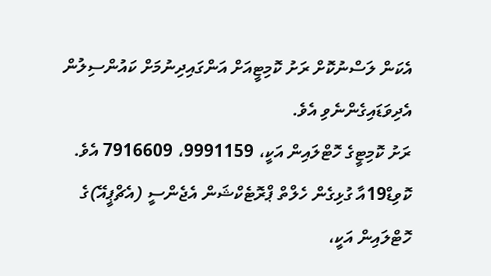އެކަން ލަސްނުކޮށް ރަށު ކޮމިޓީއަށް އަންގައިދިނުމަށް ކައުންސިލުން އެދިވަޑައިގެންނެވި އެވެ.
ރަށު ކޮމިޓީގެ ހޮޓްލައިން އަކީ، 9991159، 7916609 އެވެ. ކޮވިޑް19އާ ގުޅިގެން ހެލްތް ޕްރޮޓެކްޝަން އެޖެންސީ (އެޗްޕީއޭ)ގެ ހޮޓްލައިން އަކީ،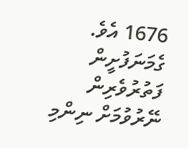1676 އެވެ.
ގެމަނަފުށީން ފަތުރުވެރިން ނޭރުވުމަށް ނިންމި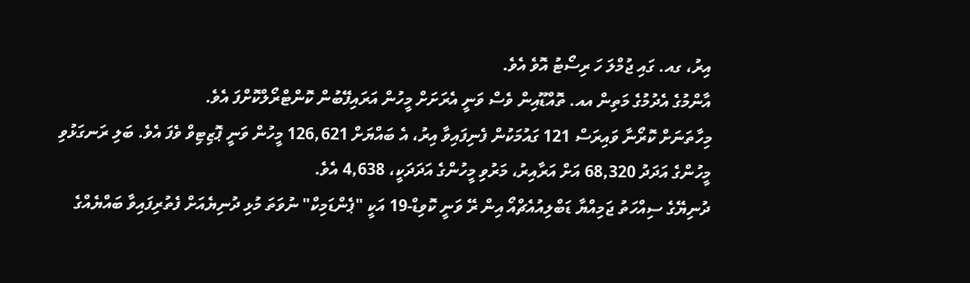އިރު، ގއ. ގައި ޖުމްލަ ހަ ރިސޯޓު އޮވެ އެވެ.
އާންމުގެ އެދުމުގެ މަތިން އއ. ތޮއްޑޫއިން ވެސް ވަނީ އެރަށަށް މީހުން އަރައިފޭބުން ކޮންޓްރޯލްކޮށްފަ އެވެ.
މިހާތަނަށް ކޮރޯނާ ވައިރަސް 121 ގައުމަކުން ފެނިފައިވާ އިރު، އެ ބައްޔަށް 126,621 މީހުން ވަނީ ޕޮޒިޓިވް ވެފަ އެވެ. ބަލި ރަނގަޅުވި މީހުންގެ އަދަދު 68,320 އަށް އަރާއިރު، މަރުވި މީހުންގެ އަދަދަކީ، 4,638 އެވެ.
ދުނިޔޭގެ ސިއްހަތު ޖަމިއްޔާ ޑަބްލިއުއެޗްއޯ އިން ރޭ ވަނީ ކޮވިޑް-19 އަކީ "ޕެންޑަމިކް" ނުވަތަ މުޅި ދުނިޔެއަށް ފެތުރިފައިވާ ބައްޔެއްގެ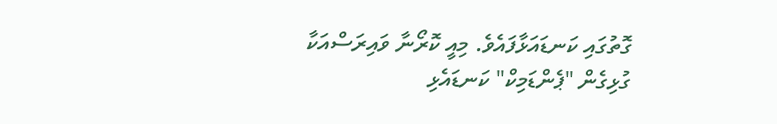ގޮތުގައި ކަނޑައަޅާފައެވެ. މިއީ ކޮރޯނާ ވައިރަސްއަކާ ގުޅިގެން "ޕެންޑަމިކް" ކަނޑައެޅި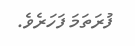ފުރަތަމަ ފަހަރެވެ.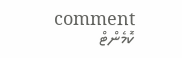comment ކޮމެންޓް